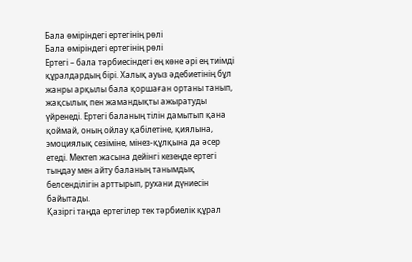Бала өміріндегі ертегінің рөлі
Бала өміріндегі ертегінің рөлі
Ертегі – бала тәрбиесіндегі ең көне әрі ең тиімді құралдардың бірі. Халық ауыз әдебиетінің бұл жанры арқылы бала қоршаған ортаны танып, жақсылық пен жамандықты ажыратуды үйренеді. Ертегі баланың тілін дамытып қана қоймай, оның ойлау қабілетіне, қиялына, эмоциялық сезіміне, мінез-құлқына да әсер етеді. Мектеп жасына дейінгі кезеңде ертегі тыңдау мен айту баланың танымдық белсенділігін арттырып, рухани дүниесін байытады.
Қазіргі таңда ертегілер тек тәрбиелік құрал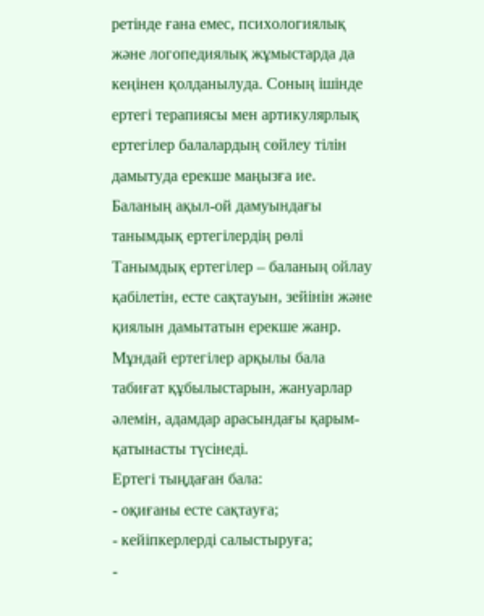ретінде ғана емес, психологиялық және логопедиялық жұмыстарда да кеңінен қолданылуда. Соның ішінде ертегі терапиясы мен артикулярлық ертегілер балалардың сөйлеу тілін дамытуда ерекше маңызға ие.
Баланың ақыл-ой дамуындағы танымдық ертегілердің рөлі
Танымдық ертегілер – баланың ойлау қабілетін, есте сақтауын, зейінін және қиялын дамытатын ерекше жанр. Мұндай ертегілер арқылы бала табиғат құбылыстарын, жануарлар әлемін, адамдар арасындағы қарым-қатынасты түсінеді.
Ертегі тыңдаған бала:
- оқиғаны есте сақтауға;
- кейіпкерлерді салыстыруға;
-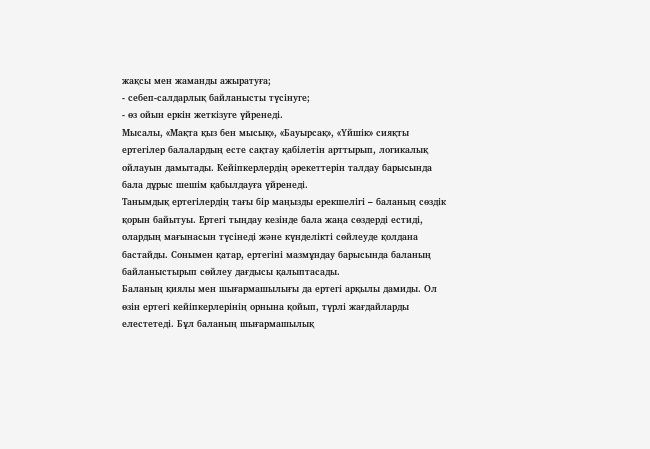жақсы мен жаманды ажыратуға;
- себеп-салдарлық байланысты түсінуге;
- өз ойын еркін жеткізуге үйренеді.
Мысалы, «Мақта қыз бен мысық», «Бауырсақ», «Үйшік» сияқты ертегілер балалардың есте сақтау қабілетін арттырып, логикалық ойлауын дамытады. Кейіпкерлердің әрекеттерін талдау барысында бала дұрыс шешім қабылдауға үйренеді.
Танымдық ертегілердің тағы бір маңызды ерекшелігі – баланың сөздік қорын байытуы. Ертегі тыңдау кезінде бала жаңа сөздерді естиді, олардың мағынасын түсінеді және күнделікті сөйлеуде қолдана бастайды. Сонымен қатар, ертегіні мазмұндау барысында баланың байланыстырып сөйлеу дағдысы қалыптасады.
Баланың қиялы мен шығармашылығы да ертегі арқылы дамиды. Ол өзін ертегі кейіпкерлерінің орнына қойып, түрлі жағдайларды елестетеді. Бұл баланың шығармашылық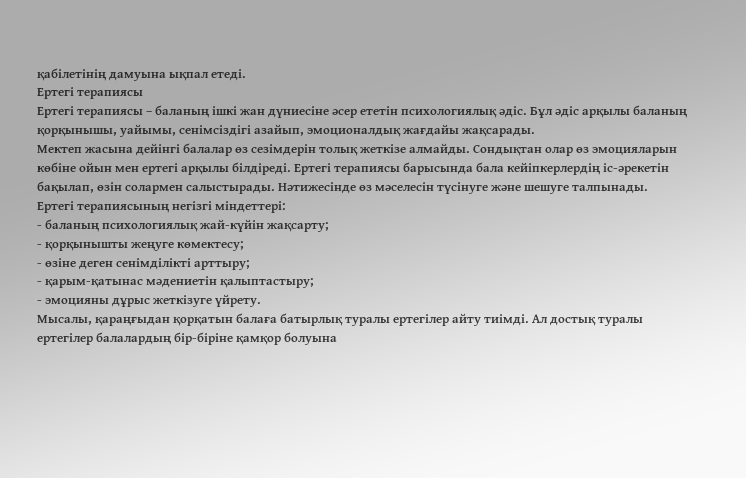қабілетінің дамуына ықпал етеді.
Ертегі терапиясы
Ертегі терапиясы – баланың ішкі жан дүниесіне әсер ететін психологиялық әдіс. Бұл әдіс арқылы баланың қорқынышы, уайымы, сенімсіздігі азайып, эмоционалдық жағдайы жақсарады.
Мектеп жасына дейінгі балалар өз сезімдерін толық жеткізе алмайды. Сондықтан олар өз эмоцияларын көбіне ойын мен ертегі арқылы білдіреді. Ертегі терапиясы барысында бала кейіпкерлердің іс-әрекетін бақылап, өзін солармен салыстырады. Нәтижесінде өз мәселесін түсінуге және шешуге талпынады.
Ертегі терапиясының негізгі міндеттері:
- баланың психологиялық жай-күйін жақсарту;
- қорқынышты жеңуге көмектесу;
- өзіне деген сенімділікті арттыру;
- қарым-қатынас мәдениетін қалыптастыру;
- эмоцияны дұрыс жеткізуге үйрету.
Мысалы, қараңғыдан қорқатын балаға батырлық туралы ертегілер айту тиімді. Ал достық туралы ертегілер балалардың бір-біріне қамқор болуына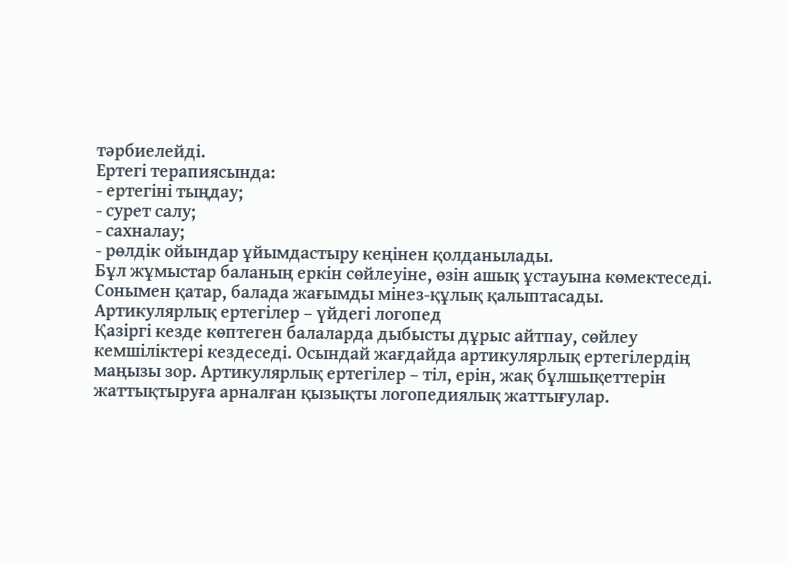тәрбиелейді.
Ертегі терапиясында:
- ертегіні тыңдау;
- сурет салу;
- сахналау;
- рөлдік ойындар ұйымдастыру кеңінен қолданылады.
Бұл жұмыстар баланың еркін сөйлеуіне, өзін ашық ұстауына көмектеседі. Сонымен қатар, балада жағымды мінез-құлық қалыптасады.
Артикулярлық ертегілер – үйдегі логопед
Қазіргі кезде көптеген балаларда дыбысты дұрыс айтпау, сөйлеу кемшіліктері кездеседі. Осындай жағдайда артикулярлық ертегілердің маңызы зор. Артикулярлық ертегілер – тіл, ерін, жақ бұлшықеттерін жаттықтыруға арналған қызықты логопедиялық жаттығулар.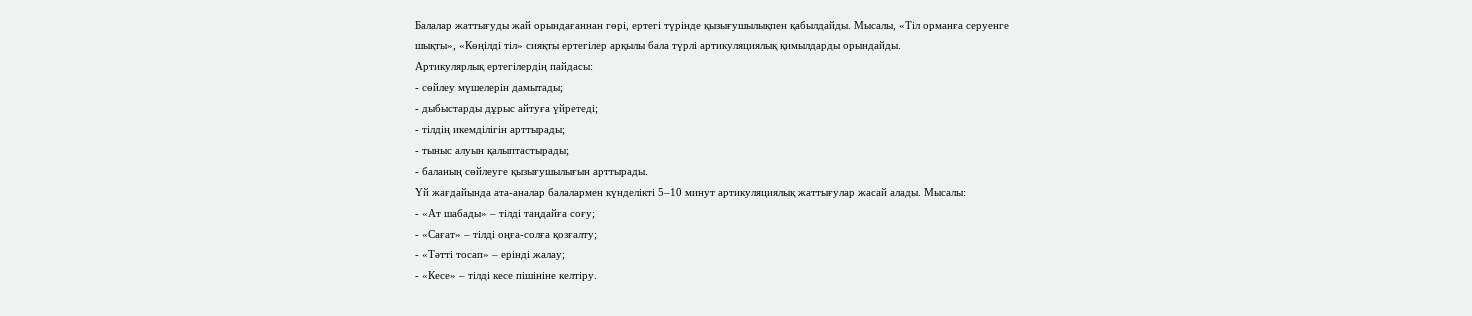Балалар жаттығуды жай орындағаннан гөрі, ертегі түрінде қызығушылықпен қабылдайды. Мысалы, «Тіл орманға серуенге шықты», «Көңілді тіл» сияқты ертегілер арқылы бала түрлі артикуляциялық қимылдарды орындайды.
Артикулярлық ертегілердің пайдасы:
- сөйлеу мүшелерін дамытады;
- дыбыстарды дұрыс айтуға үйретеді;
- тілдің икемділігін арттырады;
- тыныс алуын қалыптастырады;
- баланың сөйлеуге қызығушылығын арттырады.
Үй жағдайында ата-аналар балалармен күнделікті 5–10 минут артикуляциялық жаттығулар жасай алады. Мысалы:
- «Ат шабады» – тілді таңдайға соғу;
- «Сағат» – тілді оңға-солға қозғалту;
- «Тәтті тосап» – ерінді жалау;
- «Кесе» – тілді кесе пішініне келтіру.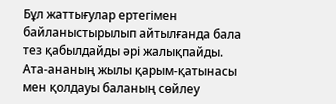Бұл жаттығулар ертегімен байланыстырылып айтылғанда бала тез қабылдайды әрі жалықпайды.
Ата-ананың жылы қарым-қатынасы мен қолдауы баланың сөйлеу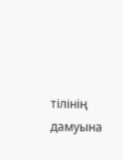тілінің дамуына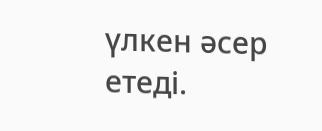үлкен әсер етеді.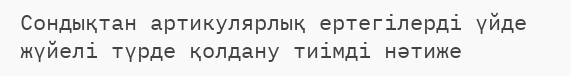Сондықтан артикулярлық ертегілерді үйде жүйелі түрде қолдану тиімді нәтиже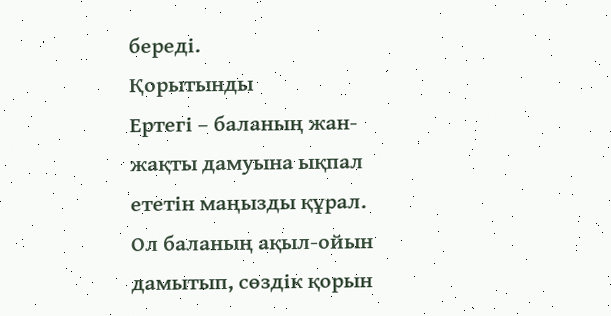береді.
Қорытынды
Ертегі – баланың жан-жақты дамуына ықпал ететін маңызды құрал. Ол баланың ақыл-ойын дамытып, сөздік қорын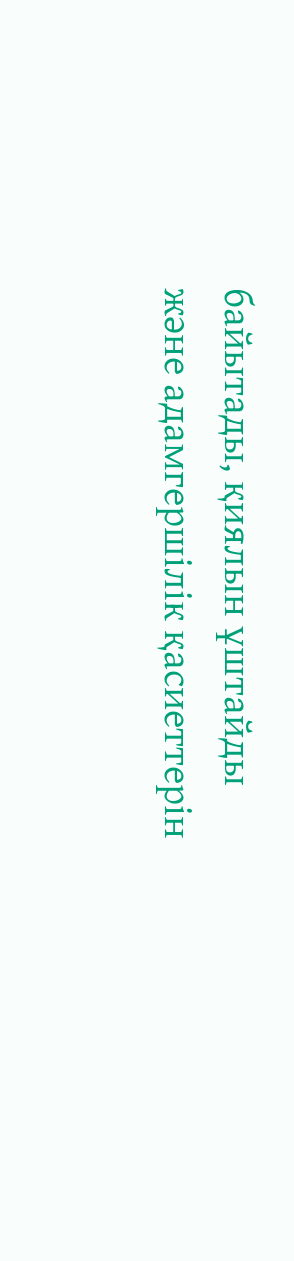байытады, қиялын ұштайды және адамгершілік қасиеттерін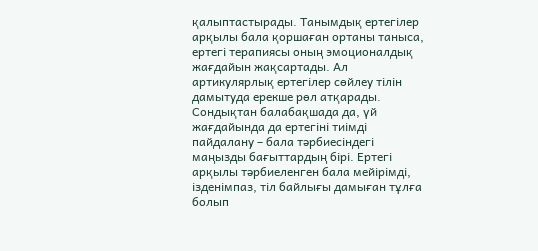қалыптастырады. Танымдық ертегілер арқылы бала қоршаған ортаны таныса, ертегі терапиясы оның эмоционалдық жағдайын жақсартады. Ал артикулярлық ертегілер сөйлеу тілін дамытуда ерекше рөл атқарады.
Сондықтан балабақшада да, үй жағдайында да ертегіні тиімді пайдалану – бала тәрбиесіндегі маңызды бағыттардың бірі. Ертегі арқылы тәрбиеленген бала мейірімді, ізденімпаз, тіл байлығы дамыған тұлға болып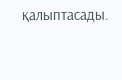қалыптасады.